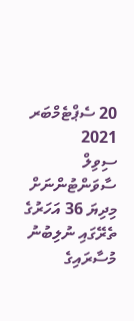20 ސެޕްޓެމްބަރ 2021
ސިވިލް ސާވަންޓުންނަށް މިދިޔަ 36 އަހަރުގެ ތެރޭގައި ނުލިބުނު މުސާރައިގެ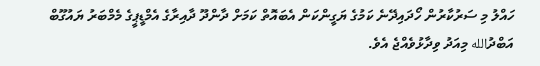ހައްލު މި ސަރުކާރުން ހޯދައިދޭނެ ކަމުގެ ޔަގީންކަން އެބައޮތް ކަމަށް ދާންދޫ ދާއިރާގެ އެމްޑީޕީގެ މެމްބަރު ޔައުގޫބް އަބްދުالله މިއަދު ވިދާޅުވެއްޖެ އެވެ.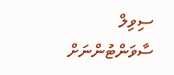ސިވިލް ސާވަންޓުންނަށް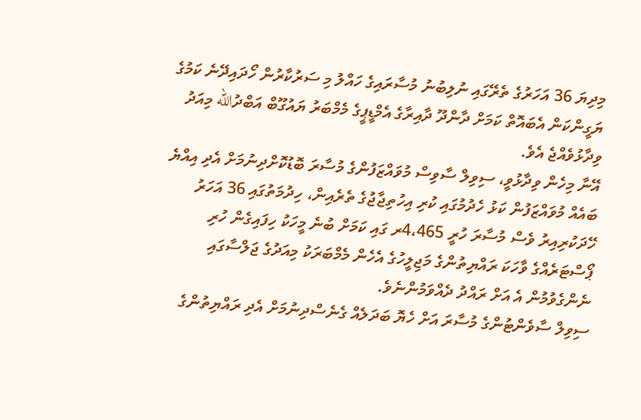މިދިޔަ 36 އަހަރުގެ ތެރޭގައި ނުލިބުނު މުސާރައިގެ ހައްލު މި ސަރުކާރުން ހޯދައިދޭނެ ކަމުގެ ޔަގީންކަން އެބައޮތް ކަމަށް ދާންދޫ ދާއިރާގެ އެމްޑީޕީގެ މެމްބަރު ޔައުގޫބް އަބްދުالله މިއަދު ވިދާޅުވެއްޖެ އެވެ.
އޭނާ މިހެން ވިދާޅުވީ، ސިވިލް ސާވިސް މުވައްޒަފުންގެ މުސާރަ ބޮޑުކޮށްދިނުމަށް އެދި އިއްޔެ ބައެއް މުވައްޒަފުން ކަޅު ހެދުމުގައި ކުރި އިހުތިޖާޖުގެ ތެރެއިން، ހިދުމަތުގައި 36 އަހަރު ހޭދަކުރިއިރު ވެސް މުސާރަ ހުރީ 4،465ރ ގައި ކަމަށް ބުނެ މީހަކު ހިފައިގެން ހުރި ޕޯސްޓަރެއްގެ ވާހަކަ ރައްޔިތުންގެ މަޖިލީހުގެ އެހެން މެމްބަރަކު މިއަދުގެ ޖަލްސާގައި ނެންގެވުމުން އެ އަށް ރައްދު ދެއްވަމުންނެވެ.
ސިވިލް ސާވެންޓުންގެ މުސާރަ އަށް ހެޔޮ ބަދަލެއް ގެނެސްދިނުމަށް އެދި ރައްޔިތުންގެ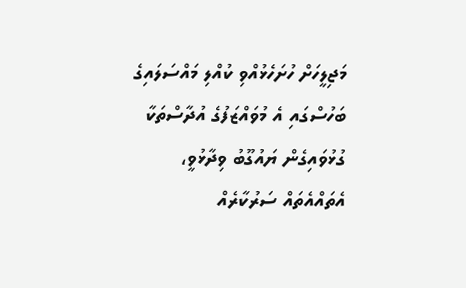މަޖިލީހަށް ހުށަހެޅުއްވި ކުއްލި މައްސަލައިގެ ބަހުސްގައި އެ މުވައްޒަފުގެ އުދާސްތަކާ ގުޅުވައިގެން ޔައުގޫބު ވިދާޅުވީ، އެތައްއެތައް ސަރުކާރެއް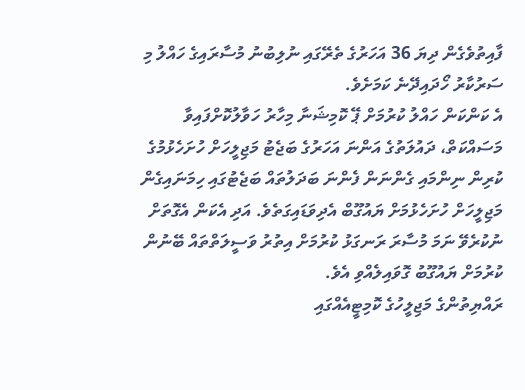ފާއިތުވެގެން ދިޔަ 36 އަހަރުގެ ތެރޭގައި ނުލިބުނު މުސާރައިގެ ހައްލު މި ސަރުކާރު ހޯދައިދޭނެ ކަމަށެވެ.
އެ ކަންކަން ހައްލު ކުރުމަށް ޕޭ ކޮމިޝަނާ މިހާރު ހަވާލުކޮށްފައިވާ މަސައްކަތް، ދައުލަތުގެ އަންނަ އަހަރުގެ ބަޖެޓު މަޖިލީހަށް ހުށަހެޅުމުގެ ކުރިން ނިންމައި ގެންނަން ފެންނަ ބަދަލުތައް ބަޖެޓުގައި ހިމަނައިގެން މަޖިލީހަށް ހުށަހެޅުމަށް ޔައުގޫބް އެދިވަޑައިގަތެވެ. އަދި އެކަން އެގޮތަށް ނުކުރެވޭ ނަމަ މުސާރަ ރަނގަޅު ކުރުމަށް އިތުރު ވަސީލަތްތައް ބޭނުން ކުރުމަށް ޔައުގޫބު ގޮވައިލެއްވި އެވެ.
ރައްޔިތުންގެ މަޖިލީހުގެ ކޮމިޓީއެއްގައި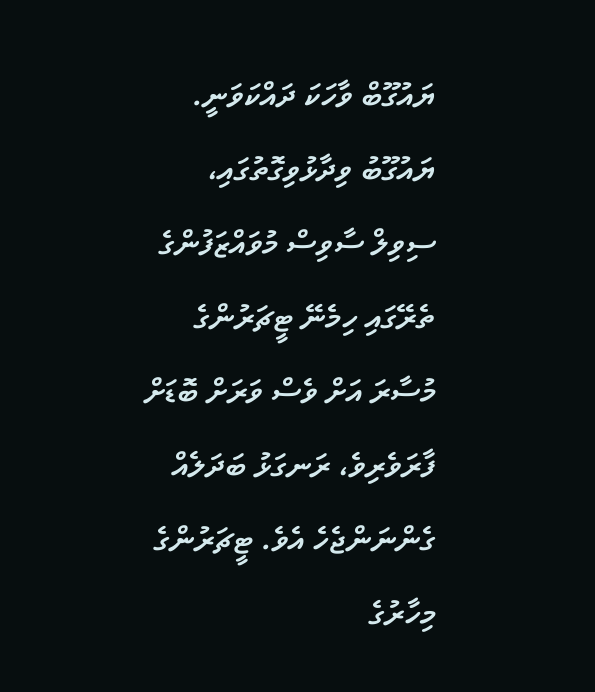ޔައުގޫބް ވާހަކަ ދައްކަވަނީ.
ޔައުގޫބު ވިދާޅުވިގޮތުގައި، ސިވިލް ސާވިސް މުވައްޒަފުންގެ ތެރޭގައި ހިމެނޭ ޓީޗަރުންގެ މުސާރަ އަށް ވެސް ވަރަށް ބޮޑަށް ފާރަވެރިވެ، ރަނގަޅު ބަދަލެއް ގެންނަންޖެހެ އެވެ. ޓީޗަރުންގެ މިހާރުގެ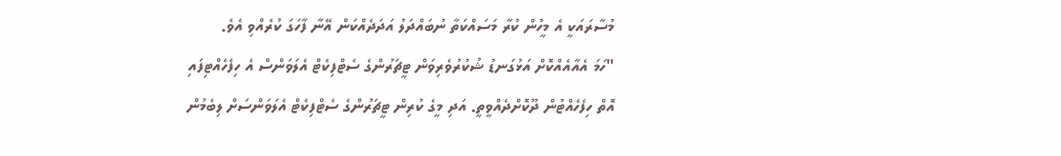މުސާރައަކީ އެ މީހުން ކުރާ މަސައްކަތާ ނުބައްދަލު އަދަދެއްކަން އޭނާ ފާހަގަ ކުރެއްވި އެވެ.
"ހަމަ އެއާއެއްކޮށް އަޅުގަނޑު ޝުކުރުވެރިވަން ޓީޗަރުންގެ ސެޓްފިކެޓް އެލަވަންސް އެ ހިފެހެއްޓިފައި އޮތް ހިފެހެއްޓުން ދޫކޮށްދެއްވީތީ. އަދި މީގެ ކުރިން ޓީޗަރުންގެ ސެޓްފިކެޓް އެލަވަންސަށް ލިބެމުން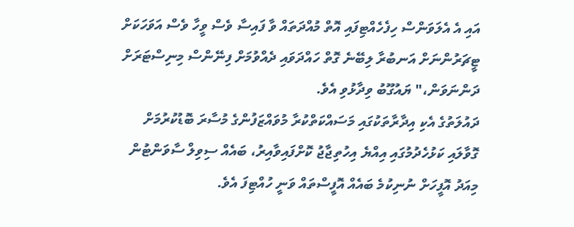އައި އެ އެލަވަންސް ހިފެހެއްޓިފައި އޮތް މުއްދަތައް ވާ ފައިސާ ވެސް ވީހާ ވެސް އަވަހަކަށް ޓީޗަރުންނަށް އަނބުރާ ލިބޭނެ ގޮތް ހައްދަވައި ދެއްވުމަށް ފިނޭންސް މިނިސްޓަރަށް ދަންނަވަން،" ޔައުގޫބު ވިދާޅުވި އެވެ.
ދައުލަތުގެ އެކި އިދާރާތަކުގައި މަސައްކަތްކުރާ މުވައްޒަފުންގެ މުސާރަ ބޮޑުކުރުމަށް ގޮވާލައި ކަޅުހެދުމުގައި އިއްޔެ އިހުތިޖާޖު ކޮށްފައިވާއިރު، ބައެއް ސިވިލް ސާވަންޓުން މިއަދު އޮފީހަށް ނުނިކުމެ ބައެއް އޮފީސްތައް ވަނީ ހުއްޓިފަ އެވެ.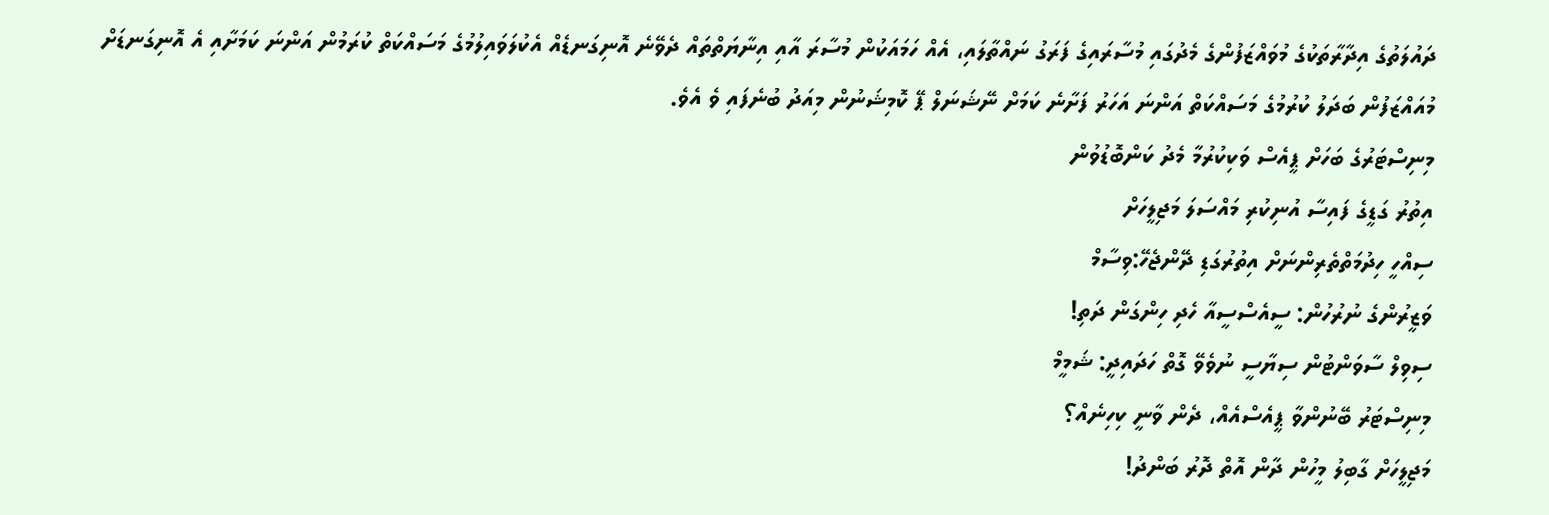ދައުލަތުގެ އިދާރާތަކުގެ މުވައްޒަފުންގެ މެދުގައި މުސާރައިގެ ފަރަގު ނައްތާލައި، އެއް ހަމައަކުން މުސާރަ އާއި އިނާޔަތްތައް ދެވޭނެ އޮނިގަނޑެއް އެކުލަވައިލުމުގެ މަސައްކަތް ކުރަމުން އަންނަ ކަމަށާއި އެ އޮނިގަނޑަށް މުއައްޒަފުން ބަދަލު ކުރުމުގެ މަސައްކަތް އަންނަ އަހަރު ފަށާނެ ކަމަށް ނޭޝަނަލް ޕޭ ކޮމިޝަނުން މިއަދު ބުނެފައި ވެ އެވެ.
މިނިސްޓަރުގެ ބަހަށް ޕީއެސް ވަކިކުރުމާ މެދު ކަންބޮޑުވުން
އިތުރު ގަޑީގެ ފައިސާ އުނިކުރި މައްސަލަ މަޖިލީހަށް
ސިއްހީ ހިދުމަތްތެރިންނަށް އިތުރުގަޑި ދޭންޖެހޭ:ވިސާމް
ވަޒީރުންގެ ނުރުހުން: ސީއެސްސީއާ ހެދި ހިންގަން ދަތި!
ސިވިލް ސާވަންޓުން ސިޔާސީ ނުވެވޭ ގޮތް ހަދައިދީ: ޝަމީމް
މިނިސްޓަރު ބޭނުންވާ ޕީއެސްއެއް، ދެން ވާނީ ކިހިނެއް؟
މަޖިލީހަށް ގާބިލު މީހުން ދާން އޮތް ދޮރު ބަންދު!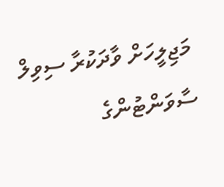މަޖިލީހަށް ވާދަކުރާ ސިވިލް ސާވަންޓުންގެ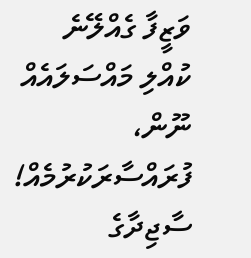ވަޒީފާ ގެއްލޭނެ
ކުއްލި މައްސަލައެއް ނޫން، ފުރައްސާރަކުރުމެއް!
ސާޖިދާގެ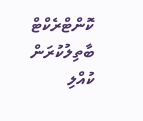ކޮންޓްރެކްޓް ބާތިލުކުރަން ކުއްލި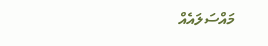މައްސަލައެއް